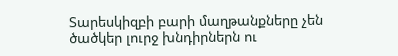Տարեսկիզբի բարի մաղթանքները չեն ծածկեր լուրջ խնդիրներն ու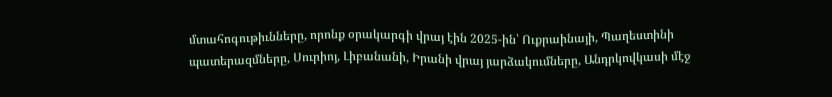մտահոգութիւնները, որոնք օրակարգի վրայ էին 2025-ին՝ Ուքրաինայի, Պաղեստինի պատերազմները, Սուրիոյ, Լիբանանի, Իրանի վրայ յարձակումները, Անդրկովկասի մէջ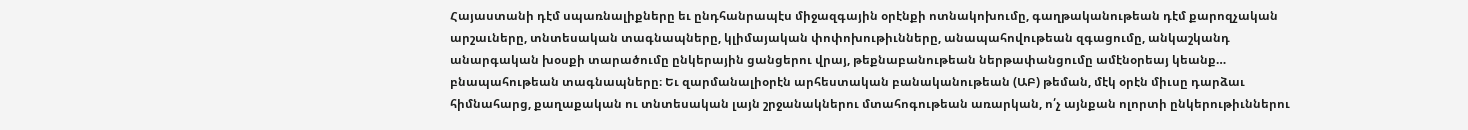Հայաստանի դէմ սպառնալիքները եւ ընդհանրապէս միջազգային օրէնքի ոտնակոխումը, գաղթականութեան դէմ քարոզչական արշաւները, տնտեսական տագնապները, կլիմայական փոփոխութիւնները, անապահովութեան զգացումը, անկաշկանդ անարգական խօսքի տարածումը ընկերային ցանցերու վրայ, թեքնաբանութեան ներթափանցումը ամէնօրեայ կեանք… բնապահութեան տագնապները։ Եւ զարմանալիօրէն արհեստական բանականութեան (ԱԲ) թեման, մէկ օրէն միւսը դարձաւ հիմնահարց, քաղաքական ու տնտեսական լայն շրջանակներու մտահոգութեան առարկան, ո՛չ այնքան ոլորտի ընկերութիւններու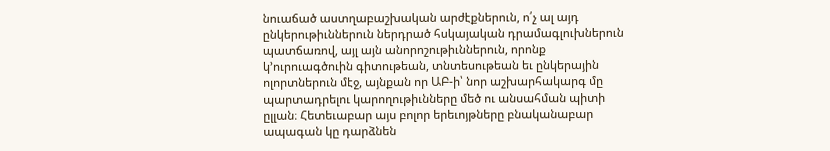նուաճած աստղաբաշխական արժէքներուն, ո՛չ ալ այդ ընկերութիւններուն ներդրած հսկայական դրամագլուխներուն պատճառով, այլ այն անորոշութիւններուն, որոնք կ՚ուրուագծուին գիտութեան, տնտեսութեան եւ ընկերային ոլորտներուն մէջ, այնքան որ ԱԲ-ի՝ նոր աշխարհակարգ մը պարտադրելու կարողութիւնները մեծ ու անսահման պիտի ըլլան։ Հետեւաբար այս բոլոր երեւոյթները բնականաբար ապագան կը դարձնեն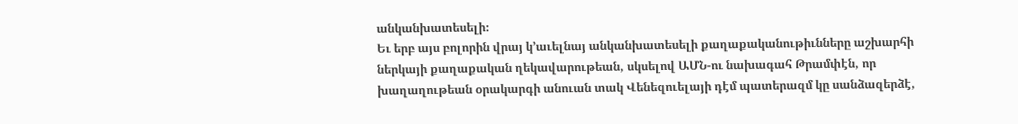անկանխատեսելի։
Եւ երբ այս բոլորին վրայ կ՚աւելնայ անկանխատեսելի քաղաքականութիւնները աշխարհի ներկայի քաղաքական ղեկավարութեան, սկսելով ԱՄՆ-ու նախագահ Թրամփէն, որ խաղաղութեան օրակարգի անուան տակ Վենեզուելայի դէմ պատերազմ կը սանձազերձէ,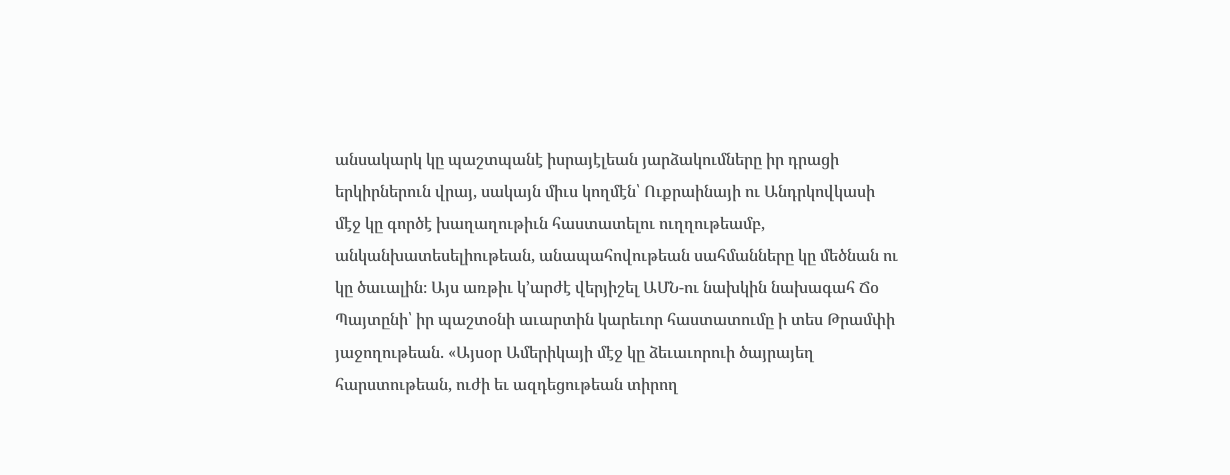անսակարկ կը պաշտպանէ իսրայէլեան յարձակումները իր դրացի երկիրներուն վրայ, սակայն միւս կողմէն՝ Ուքրաինայի ու Անդրկովկասի մէջ կը գործէ խաղաղութիւն հաստատելու ուղղութեամբ, անկանխատեսելիութեան, անապահովութեան սահմանները կը մեծնան ու կը ծաւալին։ Այս առթիւ կ՚արժէ վերյիշել ԱՄՆ-ու նախկին նախագահ Ճօ Պայտընի՝ իր պաշտօնի աւարտին կարեւոր հաստատումը ի տես Թրամփի յաջողութեան. «Այսօր Ամերիկայի մէջ կը ձեւաւորուի ծայրայեղ հարստութեան, ուժի եւ ազդեցութեան տիրող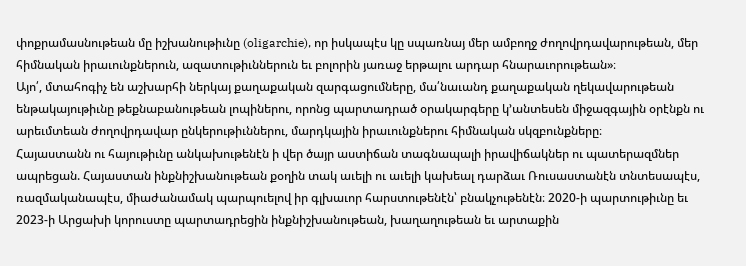փոքրամասնութեան մը իշխանութիւնը (oligarchie), որ իսկապէս կը սպառնայ մեր ամբողջ ժողովրդավարութեան, մեր հիմնական իրաւունքներուն, ազատութիւններուն եւ բոլորին յառաջ երթալու արդար հնարաւորութեան»։
Այո՛, մտահոգիչ են աշխարհի ներկայ քաղաքական զարգացումները, մա՛նաւանդ քաղաքական ղեկավարութեան ենթակայութիւնը թեքնաբանութեան լոպիներու, որոնց պարտադրած օրակարգերը կ՚անտեսեն միջազգային օրէնքն ու արեւմտեան ժողովրդավար ընկերութիւններու, մարդկային իրաւունքներու հիմնական սկզբունքները։
Հայաստանն ու հայութիւնը անկախութենէն ի վեր ծայր աստիճան տագնապալի իրավիճակներ ու պատերազմներ ապրեցան. Հայաստան ինքնիշխանութեան քօղին տակ աւելի ու աւելի կախեալ դարձաւ Ռուսաստանէն տնտեսապէս, ռազմականապէս, միաժանամակ պարպուելով իր գլխաւոր հարստութենէն՝ բնակչութենէն։ 2020-ի պարտութիւնը եւ 2023-ի Արցախի կորուստը պարտադրեցին ինքնիշխանութեան, խաղաղութեան եւ արտաքին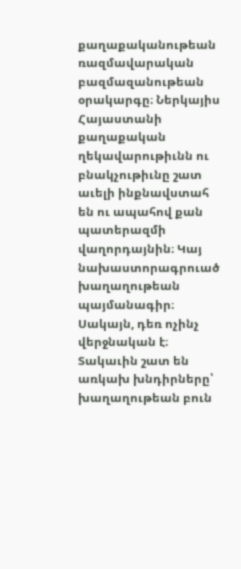քաղաքականութեան ռազմավարական բազմազանութեան օրակարգը։ Ներկայիս Հայաստանի քաղաքական ղեկավարութիւնն ու բնակչութիւնը շատ աւելի ինքնավստահ են ու ապահով քան պատերազմի վաղորդայնին։ Կայ նախաստորագրուած խաղաղութեան պայմանագիր։ Սակայն, դեռ ոչինչ վերջնական է։ Տակաւին շատ են առկախ խնդիրները՝ խաղաղութեան բուն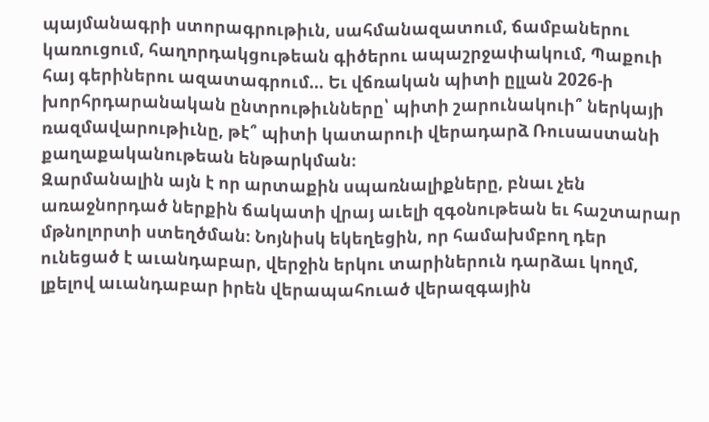պայմանագրի ստորագրութիւն, սահմանազատում, ճամբաներու կառուցում, հաղորդակցութեան գիծերու ապաշրջափակում, Պաքուի հայ գերիներու ազատագրում… Եւ վճռական պիտի ըլլան 2026-ի խորհրդարանական ընտրութիւնները՝ պիտի շարունակուի՞ ներկայի ռազմավարութիւնը, թէ՞ պիտի կատարուի վերադարձ Ռուսաստանի քաղաքականութեան ենթարկման։
Զարմանալին այն է որ արտաքին սպառնալիքները, բնաւ չեն առաջնորդած ներքին ճակատի վրայ աւելի զգօնութեան եւ հաշտարար մթնոլորտի ստեղծման։ Նոյնիսկ եկեղեցին, որ համախմբող դեր ունեցած է աւանդաբար, վերջին երկու տարիներուն դարձաւ կողմ, լքելով աւանդաբար իրեն վերապահուած վերազգային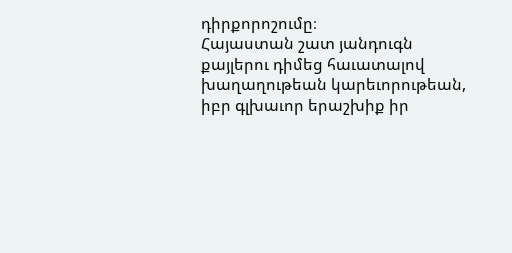դիրքորոշումը։
Հայաստան շատ յանդուգն քայլերու դիմեց հաւատալով խաղաղութեան կարեւորութեան, իբր գլխաւոր երաշխիք իր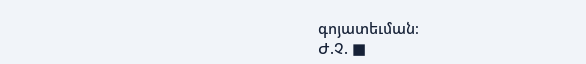գոյատեւման։
Ժ.Չ. ■